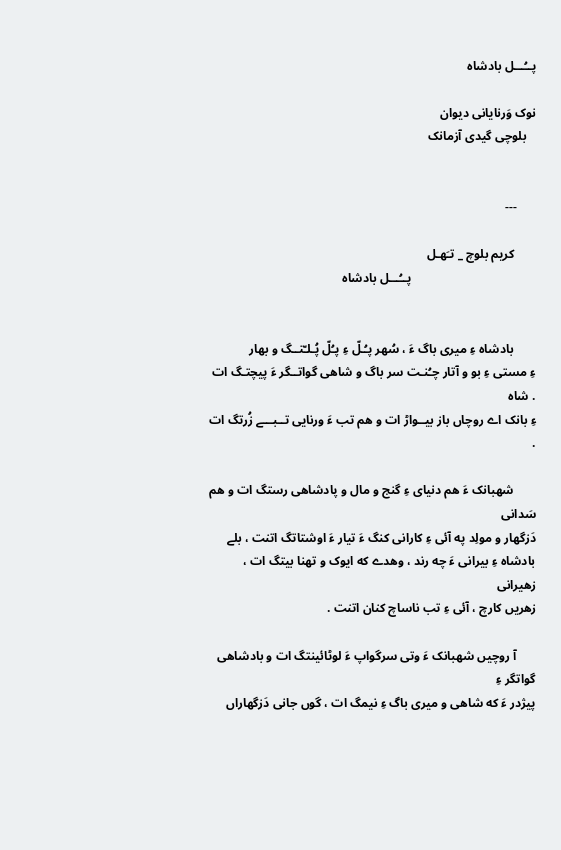پــُـــل بادشاه

نوک وَرنایانی دیوان
   بلوچی گیدی آزمانک


      ---

       کریم بلوچ _ تـَهـل
                                        پــُـــل بادشاه


       بادشاه ءِ میری باگ ءَ ، سُهر پـُـلّ ءِ پـُلّ پُـلـّتــگ و بهار
ءِ مستی ءِ بو و آتار چـُنـت سر باگ و شاهی گواتــگر ءَ پیچتـگ ات . شاه
ءِ بانک اے روچاں باز بیــواڑ ات و هم تب ءَ ورنایی تــبـــے زُرتگ ات .

       شهبانک ءَ هم دنیای ءِ گنج و مال و پادشاهی رستگ ات و هم سَدانی
دَزگهار و مولِد په آئی ءِ کارانی کنگ ءَ تیار ءَ اوشتاتگ اتنت ، بلے
بادشاه ءِ بیرانی ءَ چه رند ، وهدے که ایوک و تهنا بیتگ ات ، زهیرانی
زهریں کارچ ، آئی ءِ تب ناساچ کنان اتنت .

      آ روچیں شهبانک ءَ وتی سرگواپ ءَ لوٹائینتگ ات و بادشاهی گواتگر ءِ
پیژدر ءَ که شاهی و میری باگ ءِ نیمگ ات ، گوں جانی دَزگهاراں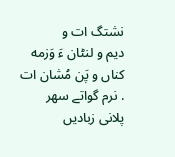نشتگ ات و
دیم و لنٹان ءَ وَزمه کناں و پَن مُشان ات . نرم گواتے سهر پلانی زبادیں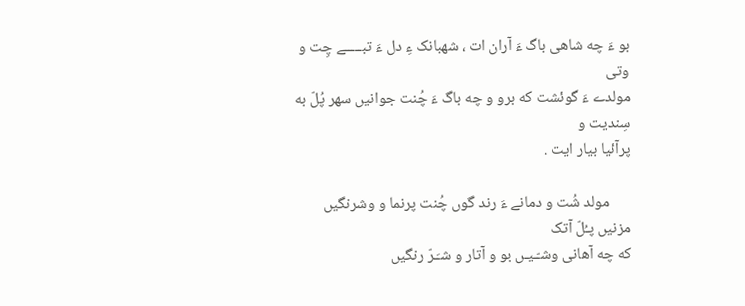بو ءَ چه شاهی باگ ءَ آران ات ، شهبانک ءِ دل ءَ تبـــــے چِت و وتی
مولدے ءَ گوئشت که برو و چه باگ ءَ چُنت جوانیں سهر پُلّ به سِندیت و
پرآئیا بیار ایت .

      مولد شُت و دمانے ءَ رند گوں چُنت پرنما و وشرنگیں مزنیں پـُلّ آتک
که چه آهانی وشـّـیـں بو و آتار و شـَـرّ رنگیں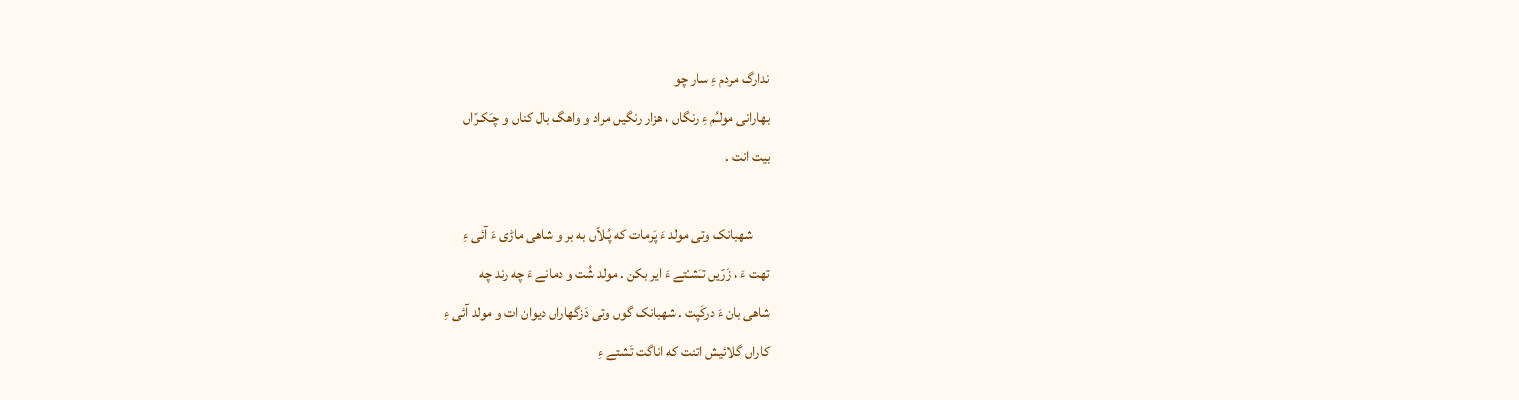ندارگ مردم ءِ سار چو
بهارانی مولـُم ءِ رنگاں ، هزار رنگیں مراد و واهگ بال کناں و چـَکـرّاں
بیت انت .

      شهبانک وتی مولد ءَ پَرمات که پُـلاّں به بر و شاهی ماڑی ءَ آئی ءِ
تهت ءَ ، زَرّیں تـَشـْتے ءَ ایر بکن . مولد شُت و دمانے ءَ چه رند چه
شاهی بان ءَ درکَپت . شهبانک گوں وتی دَزگهاراں دیوان ات و مولد آئی ءِ
کاراں گلائیش اتنت که اناگت تَشتے ءِ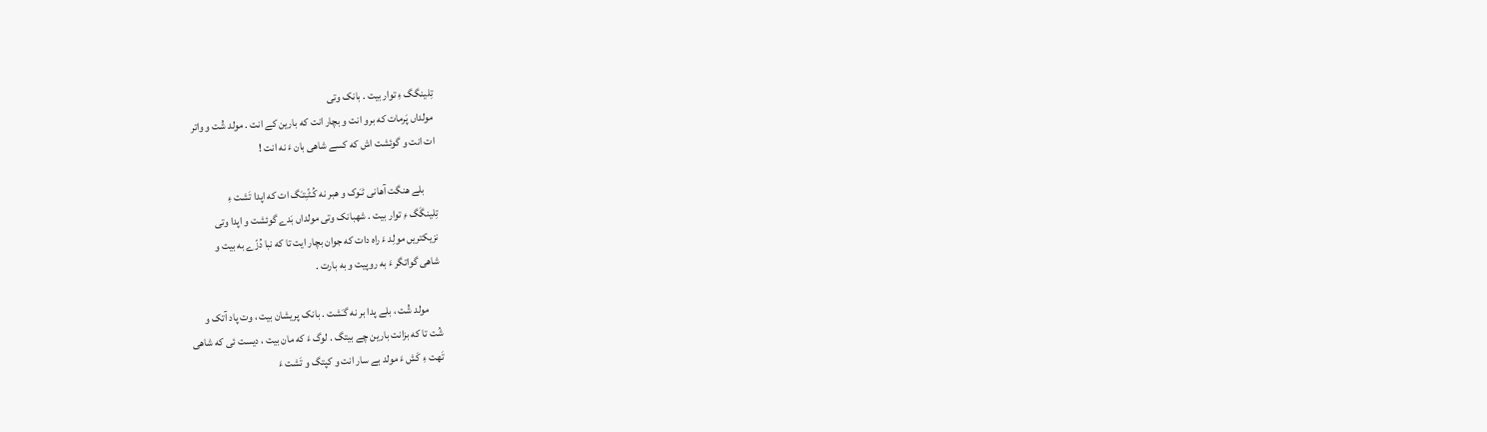تِلینگگ ءِ توار بیت . بانک وتی
مولداں پَرمات که برو انت و بچار انت که بارین کے انت . مولد شُت و واتر
ات انت و گوئشت اش که کسے شاهی بان ءَ نه انت !

      بلے هنگت آهانی ٹـَوک و هبر نه کُـٹّـِتـَگ ات که اپدا تَشت ءِ
تِلینگَگ ءِ توار بیت . شهبانک وتی مولداں بَدے گوئشت و اپدا وتی
نزیکتریں مولِد ءَ راه دات که جوان بچار ایت تا که نبا دُزّے به بیت و
شاهی گواتگر ءَ به روپیت و به بارت .

      مولد شُت ، بلے پدا بر نه گـَشت . بانک پریشان بیت ، وت پاد آتک و
شُت تا که بزانت بارین چے بیتگ . لوگ ءَ که مان بیت ، دیست ئی که شاهی
تَهت ءِ کَش ءَ مولد بے سار انت و کپتگ و تَشت ءَ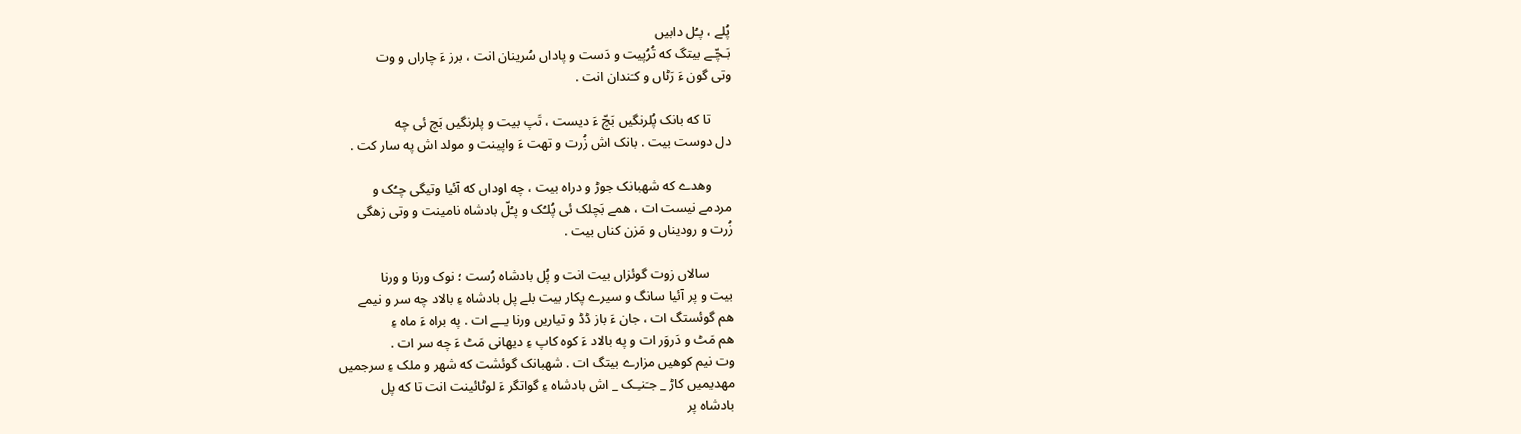پُلے ، پـُل دابیں
بَـچّـے بیتگ که تُرُپیت و دَست و پاداں سُرینان انت ، برز ءَ چاراں و وت
وتی گون ءَ رَٹاں و کـَندان انت .

      تا که بانک پُلرنگیں بَچّ ءَ دیست ، تَپ بیت و پلرنگیں بَچ ئی چه
دل دوست بیت . بانک اش زُرت و تهت ءَ واپینت و مولد اش په سار کت .

      وهدے که شهبانک جوڑ و دراه بیت ، چه اوداں که آئیا وتیگی چـُک و
مردمے نیست ات ، همے بَچلک ئی پُلـُک و پـُلّ بادشاه نامینت و وتی زهگی
زُرت و رودیناں و مَزن کناں بیت .

       سالاں زوت گوئزاں بیت انت و پُل بادشاه رُست ؛ نوک ورنا و ورنا
بیت و پر آئیا سانگ و سیرے پکار بیت بلے پل بادشاه ءِ بالاد چه سر و نیمے
هم گوئستگ ات ، جان ءَ باز ڈڈ و تیاریں ورنا یــے ات . په براه ءَ ماه ءِ
هم مَٹ و دَروَر ات و په بالاد ءَ کوه کاپ ءِ دیهانی مَٹ ءَ چه سر ات .
وت نیم کوهیں مزارے بیتگ ات . شهبانک گوئشت که شهر و ملک ءِ سرجمیں
مهدیمیں کاڑ _ جـَنـِـک _ اش بادشاه ءِ گواتگر ءَ لوٹائینت انت تا که پل
بادشاه پر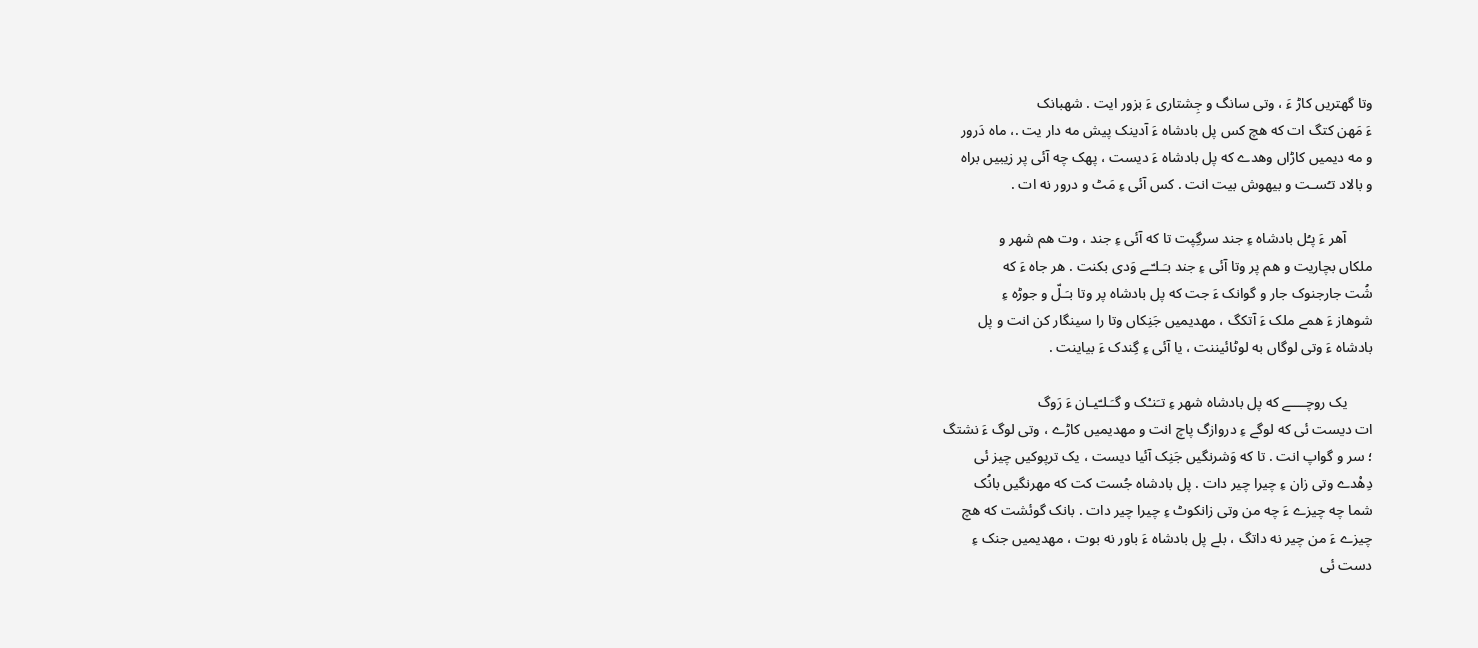وتا گهتریں کاڑ ءَ ، وتی سانگ و جِشتاری ءَ بزور ایت . شهبانک
ءَ مَهن کتگ ات که هچ کس پل بادشاه ءَ آدینک پیش مه دار یت .، ماه دَرور
و مه دیمیں کاڑاں وهدے که پل بادشاه ءَ دیست ، پهک چه آئی پر زیبیں براه
و بالاد تـُسـت و بیهوش بیت انت . کس آئی ءِ مَٹ و درور نه ات .

       آهر ءَ پـُل بادشاه ءِ جند سرگِپت تا که آئی ءِ جند ، وت هم شهر و
ملکاں بچاریت و هم پر وتا آئی ءِ جند بـَـلـّـے وَدی بکنت . هر جاه ءَ که
شُت جارجنوک جار و گوانک ءَ جت که پل بادشاه پر وتا بـَـلّ و جوڑه ءِ
شوهاز ءَ همے ملک ءَ آتکگ ، مهدیمیں جَنِکاں وتا را سینگار کن انت و پل
بادشاه ءَ وتی لوگاں به لوٹائیننت ، یا آئی ءِ گِندک ءَ بیاینت .

       یک روچــــے که پل بادشاه شهر ءِ تـَنـْک و گـَـلـّیـان ءَ رَوگ
ات دیست ئی که لوگے ءِ دروازگ پاچ انت و مهدیمیں کاڑے ، وتی لوگ ءَ نشتگ
؛ سر و گواپ انت . تا که وَشرنگیں جَنِک آئیا دیست ، یک ترپوکیں چیز ئی
دِهْدے وتی زان ءِ چیرا چیر دات . پل بادشاه جُست کت که مهرنگیں بانُک
شما چه چیزے ءَ چه من وتی زانکوٹ ءِ چیرا چیر دات . بانک گوئشت که هچ
چیزے ءَ من چیر نه داتگ ، بلے پل بادشاه ءَ باور نه بوت ، مهدیمیں جنک ءِ
دست ئی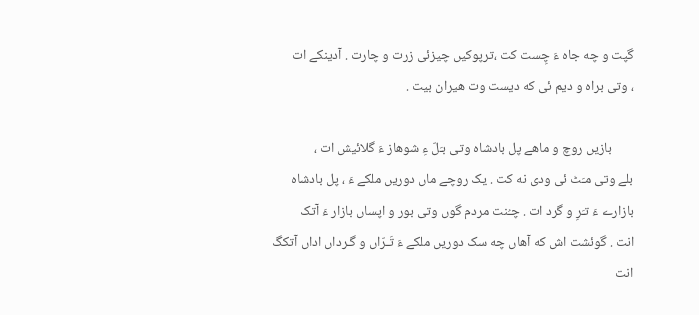گپت و چه جاه ءَ چِست کت ،‌ترپوکیں چیزئی زرت و چارت . آدینکے ات
، وتی براه و دیم ئی که دیست وت هیران بیت .

       بازیں روچ و ماهے پل بادشاه وتی بـَلّ ءِ شوهاز ءَ گلائیش ات ،
بلے وتی مـَٹ ئی ودی نه کت . یک روچے ماں دوریں ملکے ءَ ، پل بادشاه
بازارے ءَ تـَرِ و گرد ات . چـُنت مردم گوں وتی بور و اپساں بازار ءَ آتک
انت . گوئشت اش که آهاں چه سک دوریں ملکے ءَ تَـرّاں و گـرداں اداں آتکگ
انت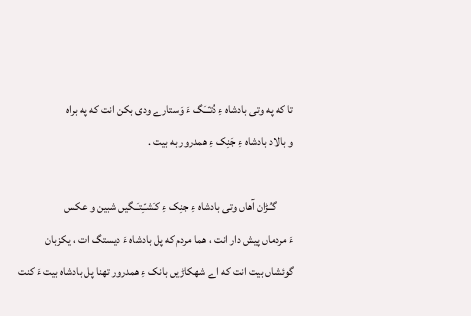تا که په وتی بادشاه ءِ دُتـّــَگ ءَ وَستارے ودی بکن انت که په براه
و بالاد بادشاه ءِ جَنِک ءِ همدرور به بیت .

       گـُـڑان آهاں وتی بادشاه ءِ جنِک ءِ کـَشـّـِتـَـگیں شبین و عکس
ءَ مردماں پیش دار انت ، هما مردم که پل بادشاه ءَ دیستگ ات ، یکزبان
گوئشاں بیت انت که اے شهکاڑیں بانک ءِ همدرور تهنا پل بادشاه بیت ءَ کنت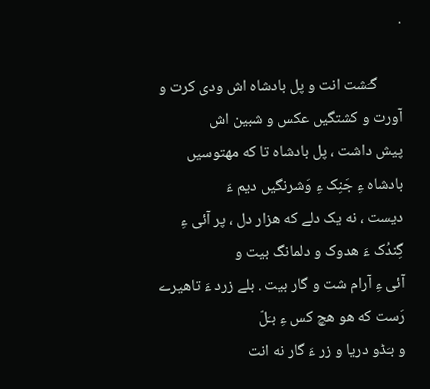.

       گـَشت انت و پل بادشاه اش ودی کرت و آورت و کشتگیں عکس و شبین اش
پیش داشت ، پل بادشاه تا که مهتوسیں بادشاه ءِ جَنِک ءِ وَشرنگیں دیم ءَ
دیست ، نه یک دلے که هزار دل ، پر آئی ءِ گِندُک ءَ‌ هدوک و دلمانگ بیت و
آئی ءِ آرام شت و گار بیت . بلے زرد ءَ تاهیرے رَست که هو هچ کس ءِ بـَلّ
و بـَڈو دریا و زر ءَ گار نه انت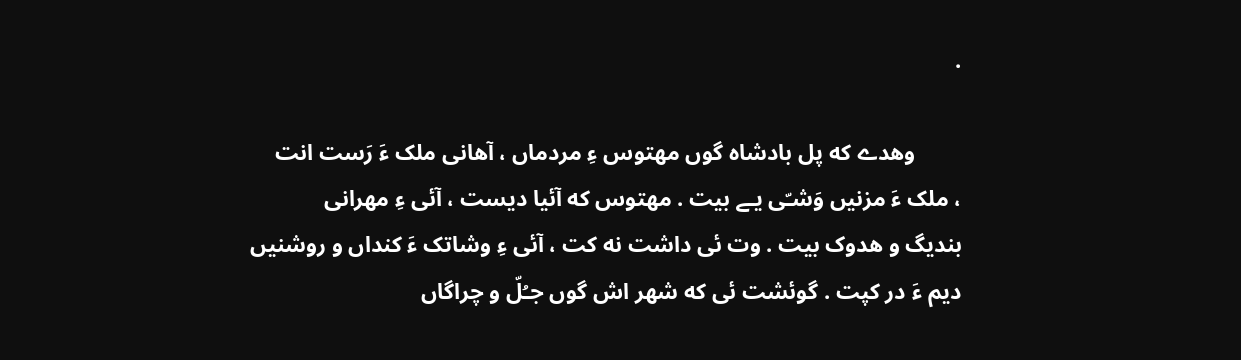.

        وهدے که پل بادشاه گوں مهتوس ءِ مردماں ، آهانی ملک ءَ رَست انت
، ملک ءَ مزنیں وَشـّی یـے بیت . مهتوس که آئیا دیست ، آئی ءِ مهرانی
بندیگ و هدوک بیت . وت ئی داشت نه کت ، آئی ءِ وشاتک ءَ کنداں و روشنیں
دیم ءَ در کپت . گوئشت ئی که شهر اش گوں جـُلّ و چراگاں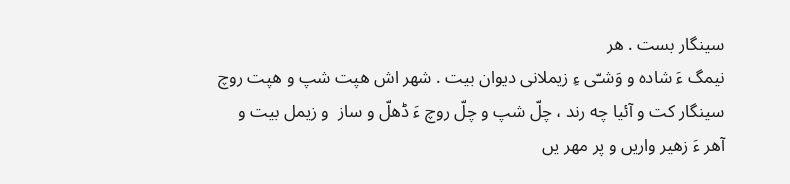سینگار بست . هر
نیمگ ءَ شاده و وَشـّی‌ ءِ زیملانی دیوان بیت . شهر اش هپت شپ و هپت روچ
سینگار کت و آئیا چه رند ، چلّ شپ و چلّ روچ ءَ ڈهلّ و ساز  و زیمل بیت و
آهر ءَ زهیر واریں و پر مهر یں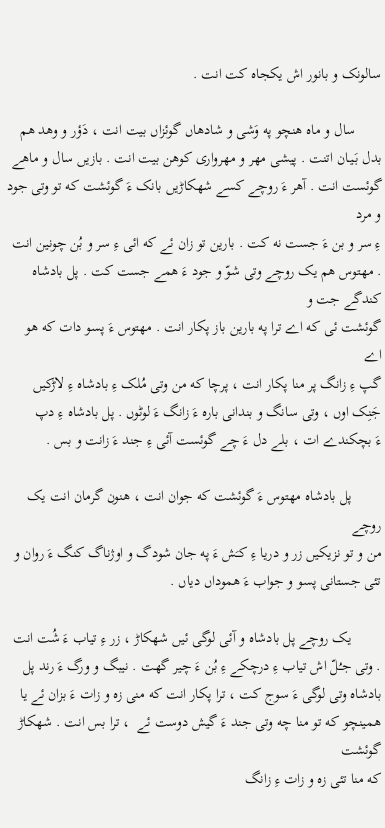سالونک و بانور اش یکجاه کت انت .

       سال و ماه هنچو په وَشی و شادهاں گوئزاں بیت انت ، دَؤر و وهد هم
بدل بَـیـان اتنت . پیشی مهر و مهرواری کوهن بیت انت . بازیں سال و ماهے
گوئست انت . آهر ءَ روچے کسے شهکاڑیں بانک ءَ گوئشت که تو وتی جود و مرد
ءِ سر و بن ءَ جست نه کت . بارین تو زان ئے که ائی ءِ سر و بُن چونین انت
. مهتوس هم یک روچے وتی شوّ و جود ءَ همے جست کت . پل بادشاه کندگے جت و
گوئشت ئی که اے ترا په بارین باز پکار انت . مهتوس ءَ پسو دات که هو اے
گپ ءِ زانگ پر منا پکار انت ، پرچا که من وتی مُلک ءِ بادشاه ءِ لاڑکیں
جَنِک اوں ، وتی سانگ و بندانی باره ءَ زانگ ءَ لوٹوں . پل بادشاه ءِ دپ
ءَ بچکندے ات ، بلے دل ءَ چے گوئست آئی ءِ جند ءَ زانت و بس .

        پل بادشاه مهتوس ءَ گوئشت که جوان انت ، هنون گرمان انت یک روچے
من و تو نزیکیں زر و دریا ءِ کـَش ءَ په جان شودگ و اوژناگ کنگ ءَ روان و
تئی جستانی پسو و جواب ءَ هموداں دیاں .

        یک روچے پل بادشاه و آئی لوگی ئیں شهکاڑ ، زر ءِ تیاب ءَ شُت انت
. وتی جـُلّ اش تیاب ءِ درچکے ءِ بُن ءَ چیر گهت . نیبگ و ورگ ءَ رند پل
بادشاه وتی لوگی ءَ سوج کت ، ترا پکار انت که منی زه و زات ءَ بزان ئے یا
همینچو که تو منا چه وتی جند ءَ گیش دوست ئے  ، ترا بس انت . شهکاڑ گوئشت
که منا تئی زه و زات ءِ زانگ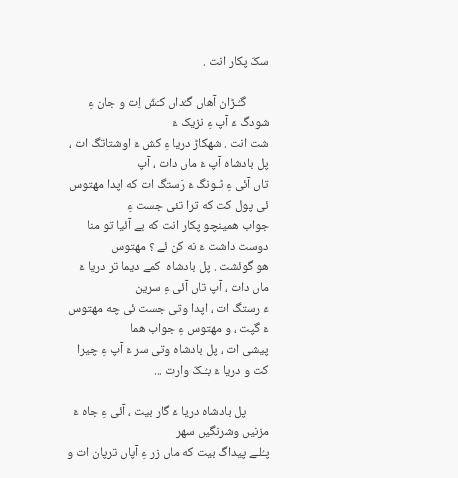سکّ پکار انت .

        گـُـڑان آهاں گـُداں کـَشّ اِت و جان ءِ شودگ ءَ آپ ءِ نزیک ءَ
شت انت . شهکاڑ دریا ءِ کش ءَ اوشتاتگ ات ، پل بادشاه آپ ءَ ماں دات ، آپ
تاں آئی ءِ ٹـونگ ءَ رَستگ ات که اپدا مهتوس ئی پول کت که ترا تئی جست ءِ
جواب همینچو پکار انت که بے آئیا تو منا دوست داشت ءَ نه کن ئے ؟ مهتوس
هو گوئشت . پل بادشاه  کمے دیما تر دریا ءَ ماں دات ، آپ تاں آئی ءِ سرین
ءَ رستگ ات ، اپدا وتی جست ئی چه مهتوس ءَ گپت ، و مهتوس ءِ جواب هما
پیشی ات ، پل بادشاه وتی سر ءَ آپ ءِ چیرا کت و دریا ءَ بـُـکّ وارت ...

        پل بادشاه دریا ءَ گار بیت ، آئی ءِ جاه ءَ مزنیں وشرنگیں سهر
پـُلـے پیداگ بیت که ماں زر ءِ آپاں ترپان ات و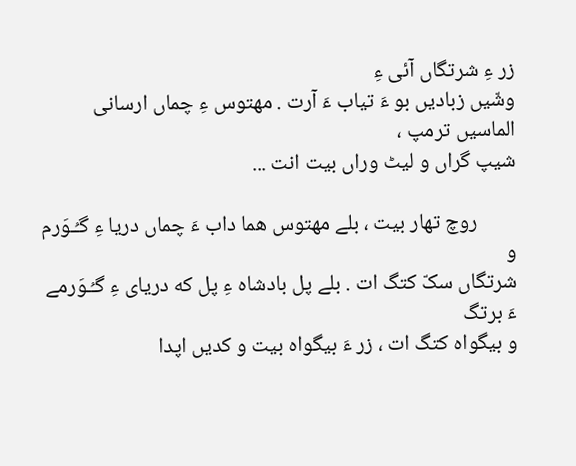زر ءِ شرتگاں آئی ءِ
وشّیں زبادیں بو ءَ تیاب ءَ آرت . مهتوس ءِ چماں ارسانی الماسیں ترمپ ،
شیپ گراں و لیٹ وراں بیت انت ...

        روچ تهار بیت ، بلے مهتوس هما داب ءَ چماں دریا ءِ گـُـوَرم و
شرتگاں سکّ کتگ ات . بلے پل بادشاه ءِ پل که دریای ءِ گـُـوَرمے ءَ برتگ
و بیگواه کتگ ات ، زر ءَ بیگواه بیت و کدیں اپدا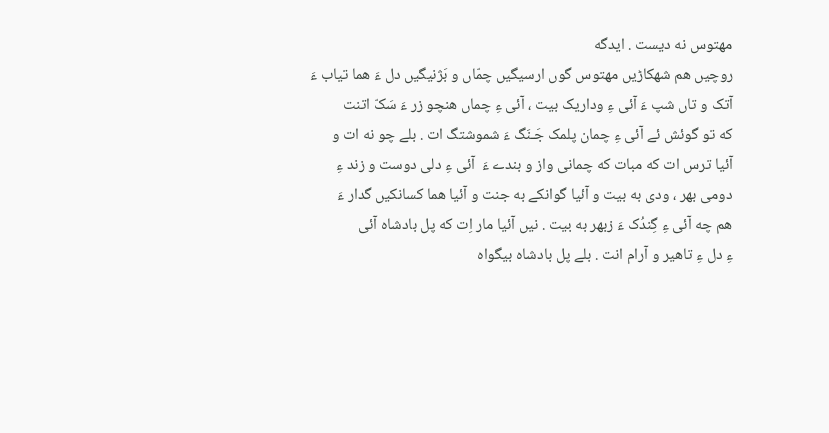مهتوس نه دیست . ایدگه
روچیں هم شهکاڑیں مهتوس گوں ارسیگیں چمّاں و بَژنیگیں دل ءَ هما تیاب ءَ
آتک و تاں شپ ءَ آئی ءِ وداریک بیت ، آئی ءِ چماں هنچو زر ءَ سَکّ اتنت
که تو گوئش ئے آئی ءِ چمان پلمک جَـنَگ ءَ شموشتگ ات . بلے چو نه ات و
آئیا ترس ات که مبات که چمانی واز و بندے ءَ  آئی ءِ دلی دوست و زند ءِ
دومی بهر ، ودی به بیت و آئیا گوانکے به جنت و آئیا هما کسانکیں گدار ءَ
هم چه آئی ءِ گِندُک ءَ زبهر به بیت . نیں آئیا مار اِت که پل بادشاه آئی
ءِ دل ءِ تاهیر و آرام انت . بلے پل بادشاه بیگواه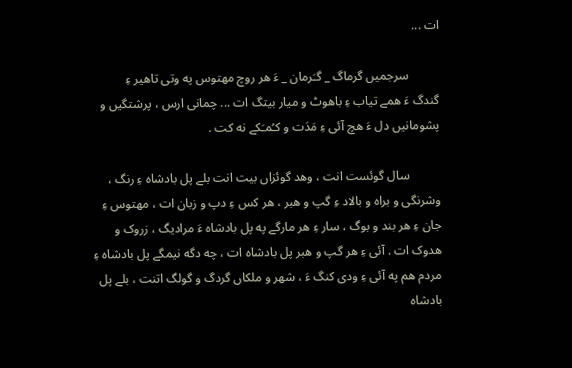ات ...

          سرجمیں گرماگ _ گـَرمان _ ءَ هر روچ مهتوس په وتی تاهیر ءِ
گندگ ءَ همے تیاب ءِ باهوٹ و میار بیتگ ات ... چمانی ارس ، پرشتگیں و
پشومانیں دل ءَ هچ آئی ءِ مَدَت و کـُمـَکے نه کت .

          سال گوئست انت ، وهد گوئزاں بیت انت بلے پل بادشاه ءِ رنگ ،
وشرنگی و براه و بالاد ءِ گپ و هبر ، هر کس ءِ دپ و زبان ات ، مهتوس ءِ
جان ءِ هر بند و بوگ ، سار ءِ هر مارگے په پل بادشاه ءَ مرادیگ ، زروک و
هدوک ات . آئی ءِ هر گپ و هبر پل بادشاه ات ، چه دگه نیمگے پل بادشاه ءِ
مردم هم په آئی ءِ ودی کنگ ءَ ، شهر و ملکاں گردگ و گولگ اتنت ، بلے پل
بادشاه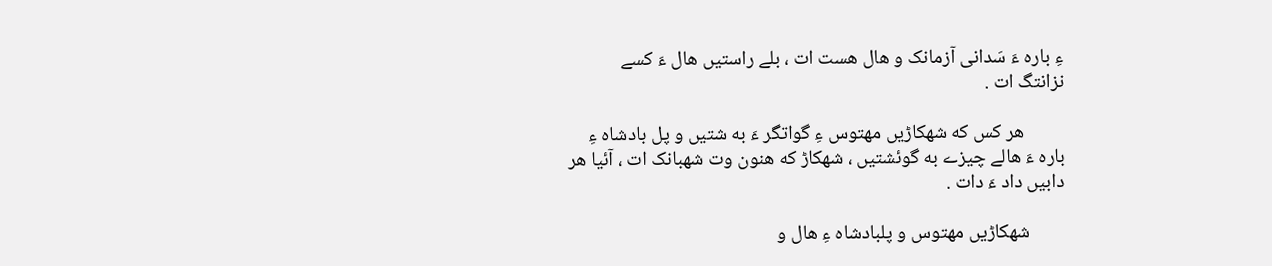ءِ باره ءَ سَدانی آزمانک و هال هست ات ، بلے راستیں هال ءَ کسے
نزانتگ ات .

         هر کس که شهکاڑیں مهتوس ءِ گواتگر ءَ به شتیں و پل بادشاه ءِ
باره ءَ هالے چیزے به گوئشتیں ، شهکاڑ که هنون وت شهبانک ات ، آئیا هر
دابیں داد ءَ دات .

        شهکاڑیں مهتوس و پلبادشاه ءِ هال و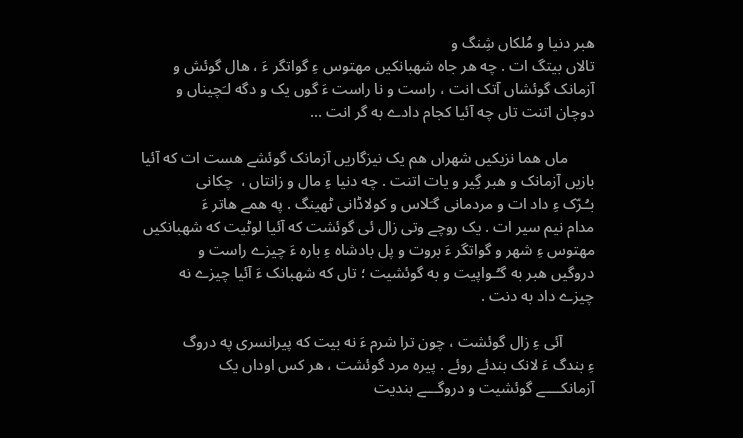هبر دنیا و مُلکاں شِنگ و
تالاں بیتگ ات . چه هر جاه شهبانکیں مهتوس ءِ گواتگر ءَ ، هال گوئش و
آزمانک گوئشاں آتک انت ، راست و نا راست ءَ گوں یک و دگه لـَچیناں و
دوچان اتنت تاں چه آئیا کجام دادے به گر انت ...

       ماں هما نزیکیں شهراں هم یک نیزگاریں آزمانک گوئشے هست ات که آئیا
بازیں آزمانک و هبر گِیر و یات اتنت . چه دنیا ءِ مال و زانتاں ،  چکانی
بـُـرّک ءِ داد ات و مردمانی گـَلاس و کولاڈانی ٹهینگ . په همے هاتر ءَ
مدام نیم سیر ات . یک روچے وتی زال ئی گوئشت که آئیا لوٹیت که شهبانکیں
مهتوس ءِ شهر و گواتگر ءَ بروت و پل بادشاه ءِ باره ءَ چیزے راست و
دروگیں هبر به گـُـواپیت و به گوئشیت ؛ تاں که شهبانک ءَ آئیا چیزے نه
چیزے داد به دنت .

        آئی ءِ زال گوئشت ، چون ترا شرم ءَ نه بیت که پیرانسری په دروگ
ءِ بندگ ءَ لانک بندئے روئے . پیره مرد گوئشت ، هر کس اوداں یک
آزمانکــــے گوئشیت و دروگـــے بندیت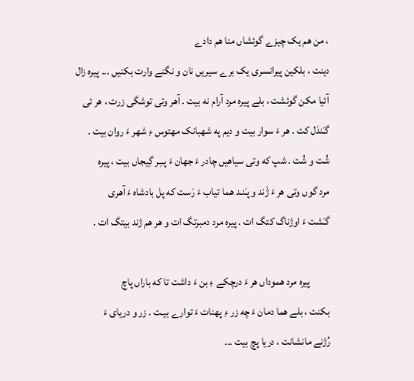، من هم یک چیزے گوئشاں منا هم دادے
دینت ، بلکین پیرانسری یک برے سیریں نان و نگنے وارت بکنیں ... پیره زال
آئیا مکن گوئشت ، بلے پیره مرد آرام نه بیت . آهر وتی توشگی زرت ، هر ئی
گـَندَل کت . هر ءَ سوار بیت و دیم په شهبانک مهتوس ءِ شهر ءَ روان بیت .
شُت و شُت . شپ که وتی سیاهیں چادر ءَ جهان ءَ پــِـر گِیجاں بیت ، پیره
مرد گوں وتی هر ءَ ژَند و پـَنـد هما تیاب ءَ رَست که پل بادشاه ءَ آهری
گـَشت ءَ اوژناگ کتگ ات . پیره مرد دمبرتگ ات و هر هم ژند بیتگ ات .

         پیره مرد هموداں هر ءَ درچکے ءِ بن ءَ داشت تا که باراں پاچ
بکنت ، بلے هما دمان ءَ چه زر ءِ پهنات ءَ توارے بیـت . زر و دریای ءَ
رُژنے مانشانت ، دریا پچ بیت ...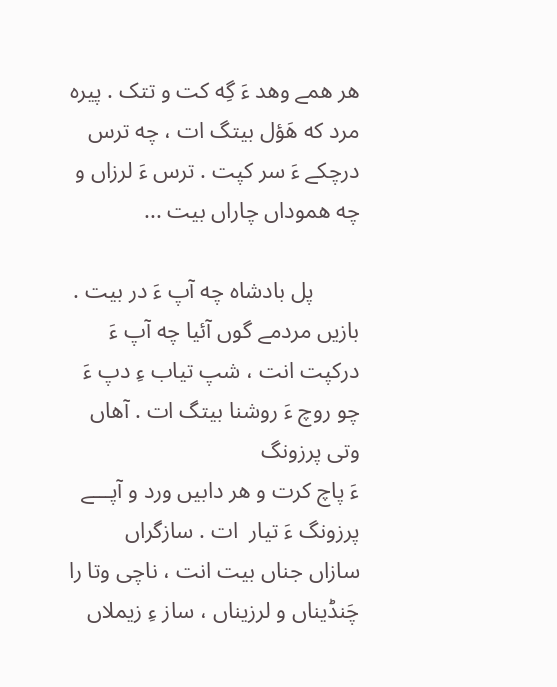هر همے وهد ءَ گِه کت و تتک . پیره مرد که هَؤل بیتگ ات ، چه ترس
درچکے ءَ سر کپت . ترس ءَ لرزاں و چه هموداں چاراں بیت ...

        پل بادشاه چه آپ ءَ در بیت . بازیں مردمے گوں آئیا چه آپ ءَ
درکپت انت ، شپ تیاب ءِ دپ ءَ چو روچ ءَ روشنا بیتگ ات . آهاں وتی پرزونگ
ءَ پاچ کرت و هر دابیں ورد و آپـــے پرزونگ ءَ تیار  ات . سازگراں
سازاں جناں بیت انت ، ناچی وتا را چَنڈیناں و لرزیناں ، ساز ءِ زیملاں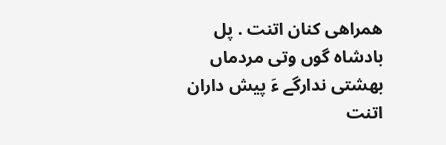همراهی کنان اتنت . پل بادشاه گوں وتی مردماں بهشتی ندارگے ءَ پیش داران
اتنت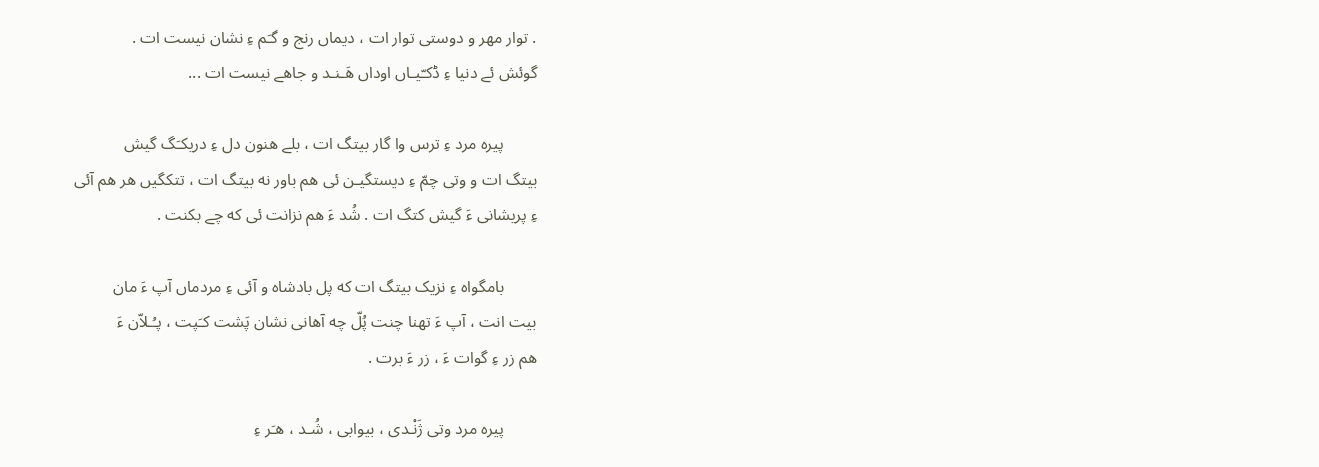. توار مهر و دوستی توار ات ، دیماں رنج و گـَم ءِ نشان نیست ات .
گوئش ئے دنیا ءِ ڈکـّیـاں اوداں هَـنـد و جاهے نیست ات ...

        پیره مرد ءِ ترس وا گار بیتگ ات ، بلے هنون دل ءِ دریکـَگ گیش
بیتگ ات و وتی چمّ ءِ دیستگیـن ئی هم باور نه بیتگ ات ، تتکگیں هر هم آئی
ءِ پریشانی ءَ گیش کتگ ات . شُد ءَ هم نزانت ئی که چے بکنت .

        بامگواه ءِ نزیک بیتگ ات که پل بادشاه و آئی ءِ مردماں آپ ءَ مان
بیت انت ، آپ ءَ تهنا چنت پُلّ چه آهانی نشان پَشت کـَپت ، پـُـلاّن ءَ
هم زر ءِ گوات ءَ ، زر ءَ برت .

        پیره مرد وتی ژَنْـدی ، بیوابی ، شُـد ، هـَر ءِ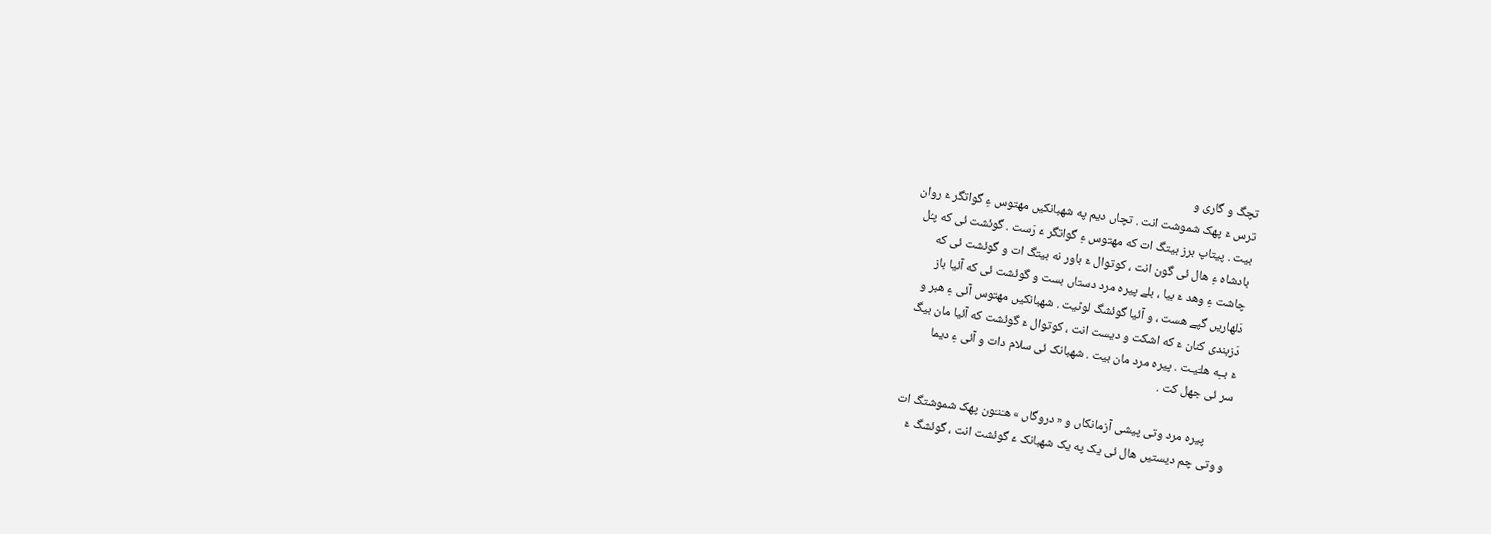تچگ و گاری و
ترس ءَ پهک شموشت انت . تچاں دیم په شهبانکیں مهتوس ءِ گواتگر ءَ روان
بیت . پیتاپ برز بیتگ ات که مهتوس ءِ گواتگر ءَ رَست . گوئشت ئی که پـُل
بادشاه ءِ هال ئی گون انت ، کوتوال ءَ باور نه بیتگ ات و گوئشت ئی که
چاشت ءِ وهد ءَ بیا ، بلے پیره مرد دستاں بست و گوئشت ئی که آئیا باز
دَلهاریں گپے هست ، و آئیا گوئشگ لوٹیت . شهبانکیں مهتوس آئی ءِ هبر و
دَزبندی کنان ءَ که اشکت و دیست انت ، کوتوال ءَ گوئشت که آئیا مان بیگ
ءَ بــِه هلـّیـت . پیره مرد مان بیت . شهبانک ئی سلام دات و آئی ءِ دیما
سر ئی جهل کت .

        پیره مرد وتی پیشی آزمانکاں و « دروگاں » هـَنـّون پهک شموشتگ ات
و وتی چم دیستیں هال ئی یک په یک شهبانک ءَ گوئشت انت ، گوئشگ ءَ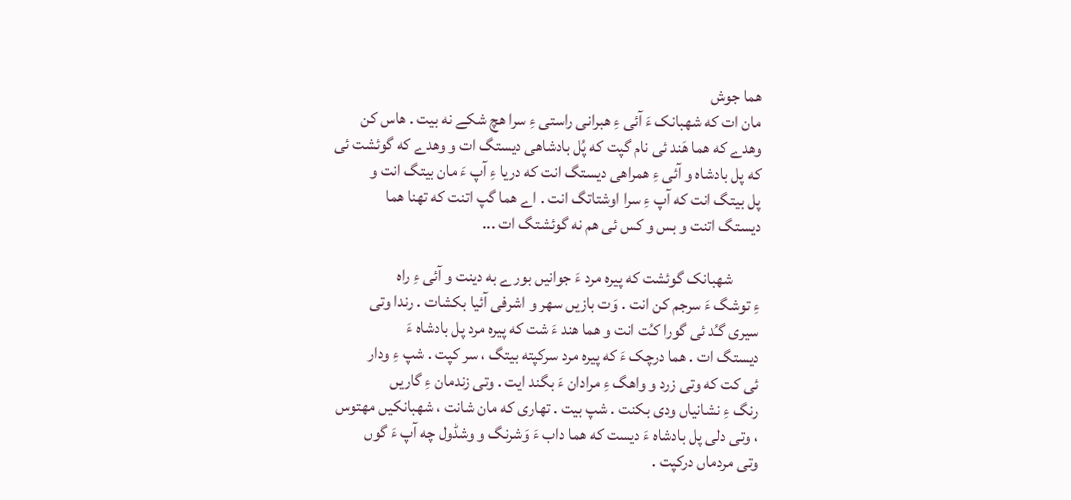هما جوش
مان ات که شهبانک ءَ آئی ءِ هبرانی راستی ءِ سرا هچ شکے نه بیت . هاس کن
وهدے که هما هَند ئی نام گپت که پُل بادشاهی دیستگ ات و وهدے که گوئشت ئی
که پل بادشاه و آئی ءِ همراهی دیستگ انت که دریا ءِ آپ ءَ مان بیتگ انت و
پل بیتگ انت که آپ ءِ سرا اوشتاتگ انت . اے هما گپ اتنت که تهنا هما
دیستگ اتنت و بس و کس ئی هم نه گوئشتگ ات ...

        شهبانک گوئشت که پیره مرد ءَ جوانیں بورے به دینت و آئی ءِ راه
ءِ توشگ ءَ سرجم کن انت . وَت بازیں سهر و اشرفی آئیا بکشات . رندا وتی
سیری گـُد ئی گورا کـُت انت و هما هند ءَ شت که پیره مرد پل بادشاه ءَ
دیستگ ات . هما درچک ءَ که پیره مرد سرکپته بیتگ ، سر کپت . شپ ءِ ودار
ئی کت که وتی زرد و واهگ ءِ مرادان ءَ بگند ایت . وتی زندمان ءِ گاریں
رنگ ءِ نشانیاں ودی بکنت . شپ بیت . تهاری که مان شانت ، شهبانکیں مهتوس
، وتی دلی پل بادشاه ءَ دیست که هما داب ءَ وَشرنگ و وشڈول چه آپ ءَ گوں
وتی مردماں درکپت .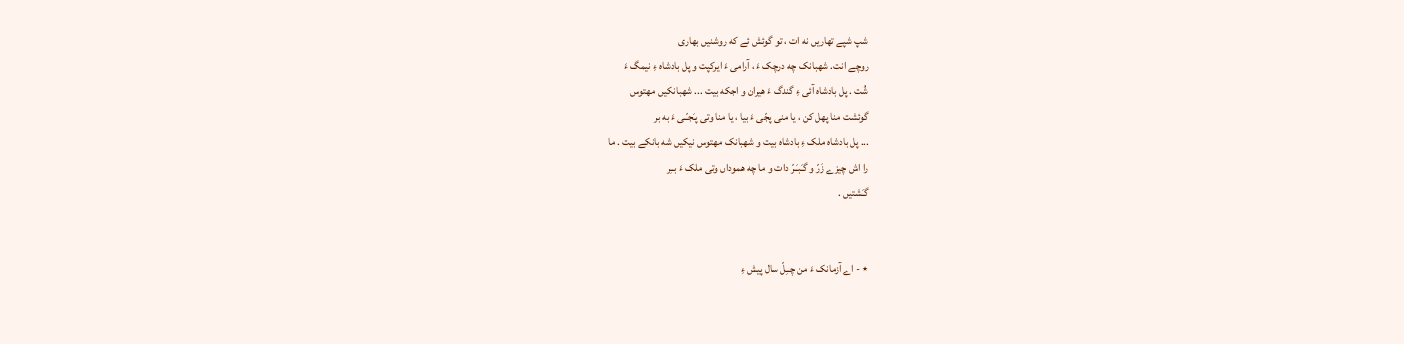شپ شپے تهاریں نه ات ، تو گوئش ئے که روشنیں بهاری
روچے انت. شهبانک چه درچک ءَ ، آرامی ءَ ایرکپت و پل بادشاه ءِ نیمگ ءَ
شُت . پل بادشاه آئی ءِ گندگ ءَ هیران و اجکه بیت ... شهبانکیں مهتوس
گوئشت منا پهل کن ، یا منی پجّی ءَ بیا ، یا منا وتی پـَجـّـی ءَ به بر
... پل بادشاه ملک ءِ بادشاه بیت و شهبانک مهتوس نیکیں شه بانکے بیت . ما
را اش چیزے زَرّ و گـَبـَـرّ دات و ما چه هموداں وتی ملک ءَ بــِر
گـَشتیں .


٭ - اے آزمانک ءَ من چــِلّ سال پیش ءِ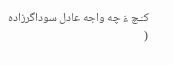کـَـچ ءَ چه واجه عادل سوداگرزاده
(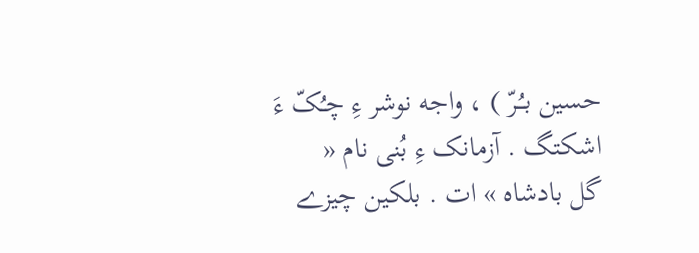حسین بـُـرّ ) ، واجه نوشر ءِ چـُکّ ءَ اشکتگ . آزمانک ءِ بُنی نام «
گل بادشاه » ات . بلکین چیزے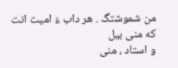من شموشتگ . هر داب ءَ امیت انت که منی بیل
و استاد ، منی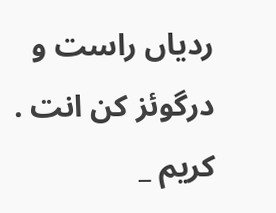ردیاں راست و درگوئز کن انت . کریم _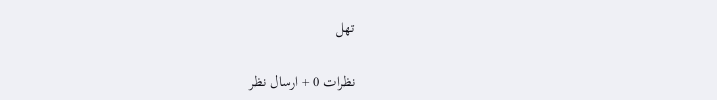تهل

نظرات 0 + ارسال نظر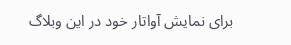برای نمایش آواتار خود در این وبلاگ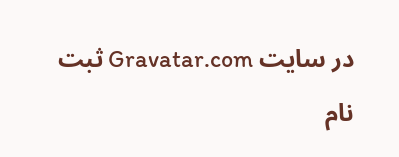در سایت Gravatar.com ثبت نام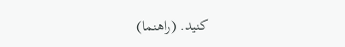کنید. (راهنما)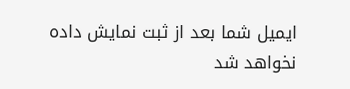ایمیل شما بعد از ثبت نمایش داده نخواهد شد